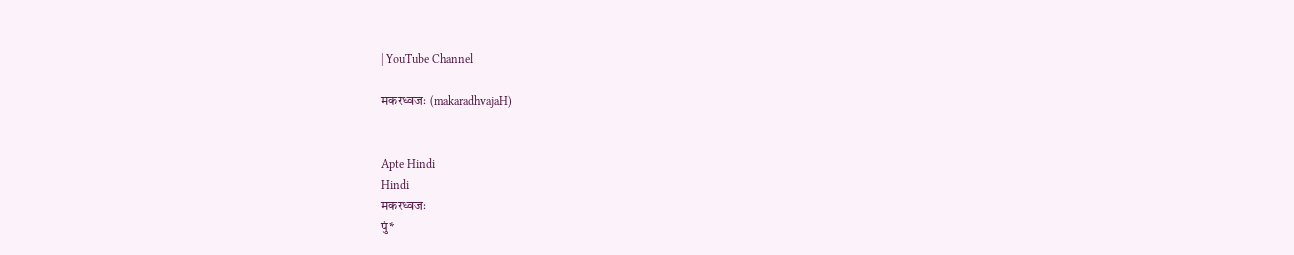| YouTube Channel

मकरध्वजः (makaradhvajaH)


Apte Hindi
Hindi
मकरध्वजः
पुं*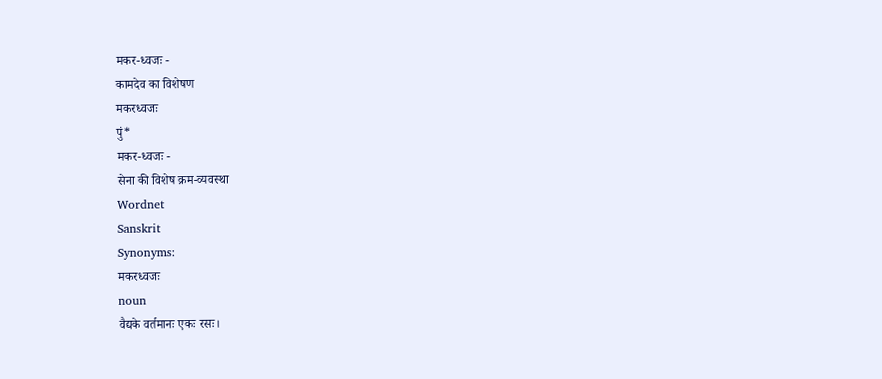मकर-ध्वजः -
कामदेव का विशेषण
मकरध्वजः
पुं*
मकर-ध्वजः -
सेना की विशेष क्रम-व्यवस्था
Wordnet
Sanskrit
Synonyms:
मकरध्वजः
noun
वैद्यके वर्तमानः एकः रसः।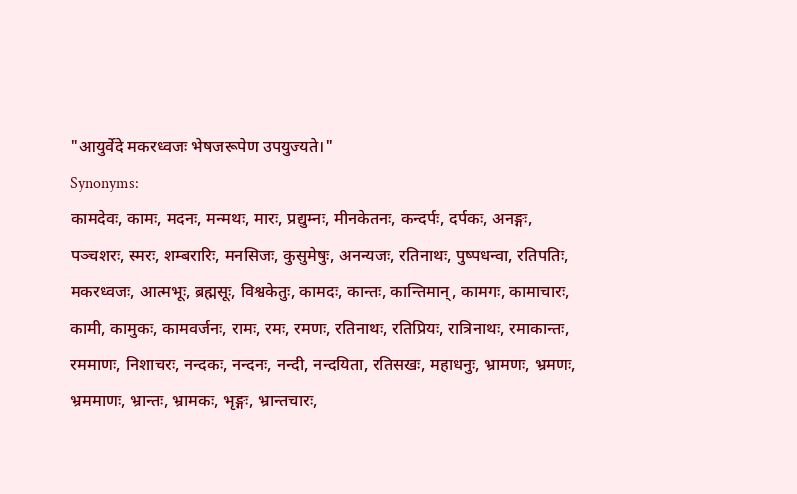"आयुर्वेदे मकरध्वजः भेषजरूपेण उपयुज्यते।"
Synonyms:
कामदेवः, कामः, मदनः, मन्मथः, मारः, प्रद्युम्नः, मीनकेतनः, कन्दर्पः, दर्पकः, अनङ्गः, पञ्चशरः, स्मरः, शम्बरारिः, मनसिजः, कुसुमेषुः, अनन्यजः, रतिनाथः, पुष्पधन्वा, रतिपतिः, मकरध्वजः, आत्मभूः, ब्रह्मसूः, विश्वकेतुः, कामदः, कान्तः, कान्तिमान्, कामगः, कामाचारः, कामी, कामुकः, कामवर्जनः, रामः, रमः, रमणः, रतिनाथः, रतिप्रियः, रात्रिनाथः, रमाकान्तः, रममाणः, निशाचरः, नन्दकः, नन्दनः, नन्दी, नन्दयिता, रतिसखः, महाधनुः, भ्रामणः, भ्रमणः, भ्रममाणः, भ्रान्तः, भ्रामकः, भृङ्गः, भ्रान्तचारः,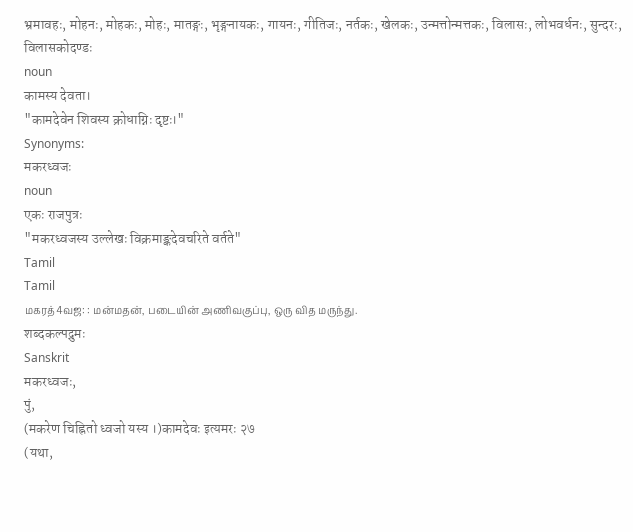भ्रमावहः, मोहनः, मोहकः, मोहः, मातङ्गः, भृङ्गनायकः, गायनः, गीतिजः, नर्तकः, खेलकः, उन्मत्तोन्मत्तकः, विलासः, लोभवर्धनः, सुन्दरः, विलासकोदण्डः
noun
कामस्य देवता।
"कामदेवेन शिवस्य क्रोधाग्निः दृष्टः।"
Synonyms:
मकरध्वजः
noun
एकः राजपुत्रः
"मकरध्वजस्य उल्लेखः विक्रमाङ्कदेवचरिते वर्तते"
Tamil
Tamil
மகரத்4வஜ: : மன்மதன், படையின் அணிவகுப்பு, ஒரு வித மருந்து.
शब्दकल्पद्रुमः
Sanskrit
मकरध्वजः,
पुं,
(मकरेण चिह्नितो ध्वजो यस्य ।)कामदेवः इत्यमरः २७
(यथा,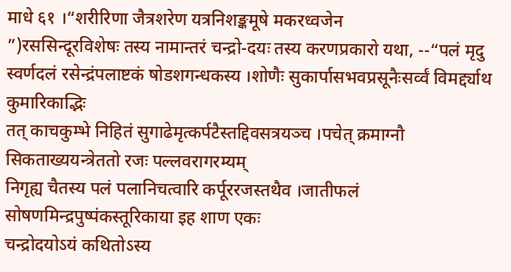माधे ६१ ।“शरीरिणा जैत्रशरेण यत्रनिशङ्कमूषे मकरध्वजेन
”)रससिन्दूरविशेषः तस्य नामान्तरं चन्द्रो-दयः तस्य करणप्रकारो यथा, --“पलं मृदु स्वर्णदलं रसेन्द्रंपलाष्टकं षोडशगन्धकस्य ।शोणैः सुकार्पासभवप्रसूनैःसर्व्वं विमर्द्द्याथ कुमारिकाद्भिः
तत् काचकुम्भे निहितं सुगाढेमृत्कर्पटैस्तद्दिवसत्रयञ्च ।पचेत् क्रमाग्नौ सिकताख्ययन्त्रेततो रजः पल्लवरागरम्यम्
निगृह्य चैतस्य पलं पलानिचत्वारि कर्पूररजस्तथैव ।जातीफलं सोषणमिन्द्रपुष्पंकस्तूरिकाया इह शाण एकः
चन्द्रोदयोऽयं कथितोऽस्य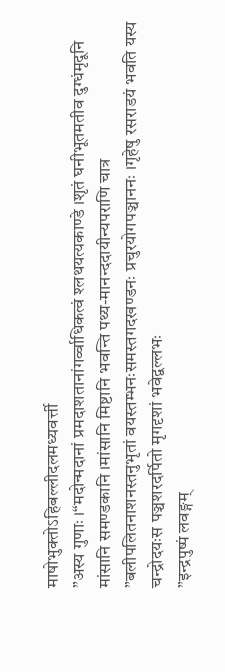माषोभुक्तोऽहिबल्लीदलमध्यवर्त्ती
”अस्य गुणाः ।“मदोन्मदानां प्रमदाशतानांगर्व्वाधिकत्वं श्लथयत्यकाण्डे ।शृतं घनीभूतमतीव दुग्धंमृदूनि मांसानि समण्डकानि ।मांसानि मिष्टानि भवन्ति पथ्य-मानन्ददायीन्यपराणि चात्र
”बलीपलितनाशनस्तनुभृतां वयस्तम्भनःसमस्तगदखण्डनः प्रचुरयोगपञ्चाननः ।गृहेषु रसराडयं भवति यस्य चन्द्रोदयःस पञ्चशरदर्पितो मृगदृशां भवेद्वल्लभः
”इन्द्रपुष्पं लवङ्गम्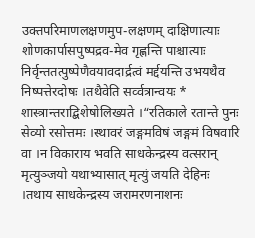उक्तपरिमाणलक्षणमुप-लक्षणम् दाक्षिणात्याः शोणकार्पासपुष्पद्रव-मेव गृह्णन्ति पाश्चात्याः निर्वृन्ततत्पुष्पेणैवयावदार्द्रत्वं मर्द्दयन्ति उभयथैव निष्पत्तेरदोषः ।तथैवेति सर्व्वत्रान्वयः * शास्त्रान्तराद्बिशेषोलिख्यते ।“रतिकाले रतान्ते पुनः सेव्यो रसोत्तमः ।स्थावरं जङ्गमविषं जङ्गमं विषवारि वा ।न विकाराय भवति साधकेन्द्रस्य वत्सरान्
मृत्युञ्जयो यथाभ्यासात् मृत्युं जयति देहिनः ।तथाय साधकेन्द्रस्य जरामरणनाशनः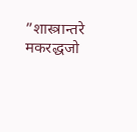”शास्त्रान्तरे मकरद्धजो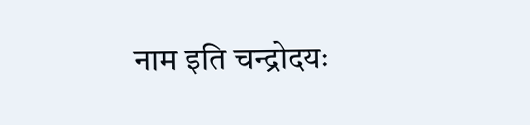नाम इति चन्द्रोदयः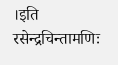।इति रसेन्द्रचिन्तामणिः